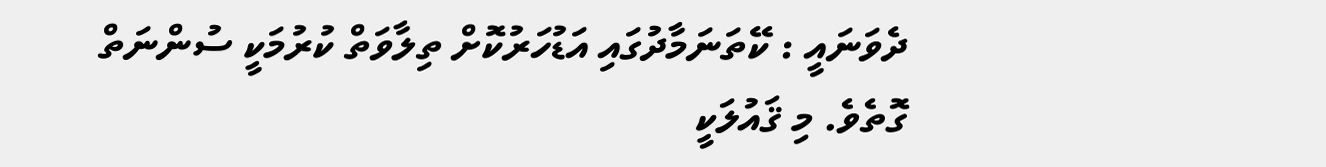ދެވަނައީ : ކޭތަނަމާދުގައި އަޑުހަރުކޮށް ތިލާވަތް ކުރުމަކީ ސުންނަތް ގޮތެވެ. މި ޤައުލަކީ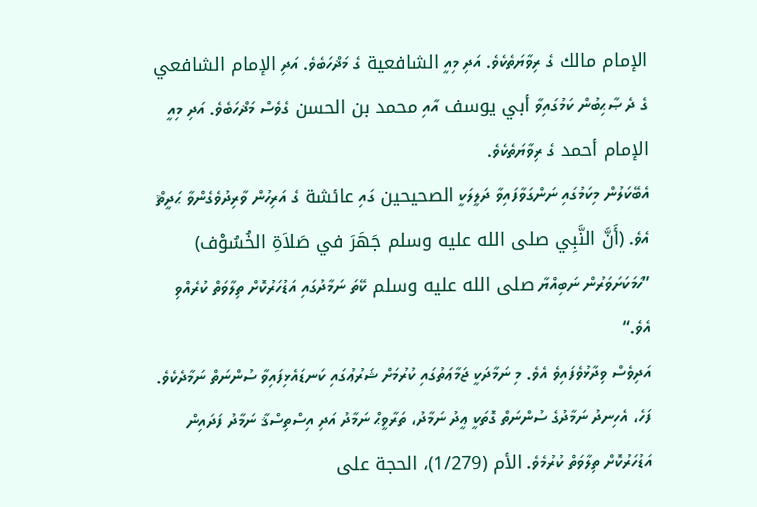الإمام مالك ގެ ރިވާޔަތެކެވެ. އަދި މިއީ الشافعية ގެ މަޛްހަބެވެ. އަދި الإمام الشافعي ގެ ދެ ޞާޙިބުން ކަމުގައިވާ أبي يوسف އާއި محمد بن الحسن ގެވެސް މަޛްހަބެވެ. އަދި މިއީ الإمام أحمد ގެ ރިވާޔަތެކެވެ.
އެބޭކަލުން މިކަމުގައި ނަންގަވާފައިވާ ދަލީލަކީ الصحيحين ގައި عائشة ގެ އަރިހުން ވާރިދުވެގެންވާ ޙަދީޘް އެވެ. (أَنَّ النَّبِي صلى الله عليه وسلم جَهَرَ في صَلاَةِ الخُسُوْف) ”ހަމަކަށަވަރުން ނަބިއްޔާ صلى الله عليه وسلم ކޭތަ ނަމާދުގައި އަޑުހަރުކޮށް ތިލާވަތް ކުރެއްވި އެވެ.“
އަދިވެސް ވިދާޅުވެފައިވެ އެވެ. މި ނަމާދަކީ ޖަމާޢަތުގައި ކުރުމަށް ޝަރުޢުގައި ކަނޑައެޅިފައިވާ ސުންނަތް ނަމާދެކެވެ. ފަހެ، އެހިނދު ނަމާދުގެ ސުންނަތް ގޮތަކީ ޢީދު ނަމާދު، ތަރާވީޙް ނަމާދު އަދި އިސްތިސްޤާ ނަމާދު ފަދައިން އަޑުހަރުކޮށް ތިލާވަތް ކުރުމެވެ. الأم (1/279)، الحجة على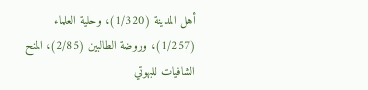أهل المدينة (1/320)، وحلية العلماء (1/257)، وروضة الطالبين (2/85)، المنح الشافيات للبهوتي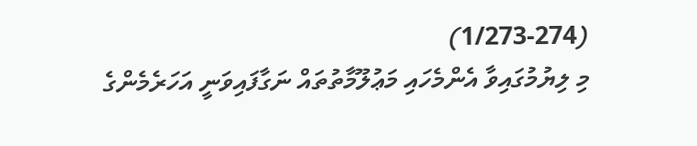(1/273-274)
މި ލިޔުމުގައިވާ އެންމެހައި މަޢުލޫމާތުތައް ނަގާފައިވަނީ އަހަރެމެންގެ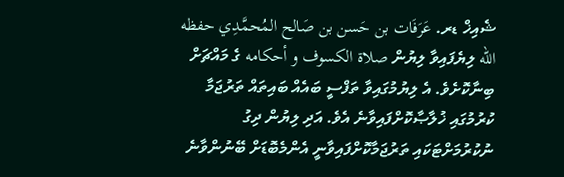ޝެއިޚް ޑރ. عَرَفَات بن حَسن بن صَالح المُحمَّدِي حفظه الله ލިޔެފައިވާ ލިޔުން صلاة الكسوف و أحكامه ގެ މައްޗަށް ބިނާކޮށެވެ. އެ ލިޔުމުގައިވާ ތަފްސީ ބައެއް ބައިތައް ތަރުޖަމާ ކުރުމުގައި ޚުލާޞާކޮށްފައިވާނެ އެވެ. އަދި ލިޔުން ދިގު ނުކުރުމަށްޓަކައި ތަރުޖަމާކޮށްފައިވާނީ އެންމެބޮޑަށް ބޭނުންވާނެ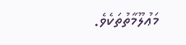މަޢުލޫމާތުތަކެވެ.